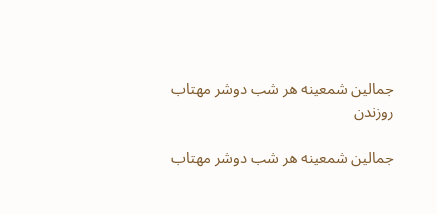جمالین شمعینه هر شب دوشر مهتاب روزندن

جمالین شمعینه هر شب دوشر مهتاب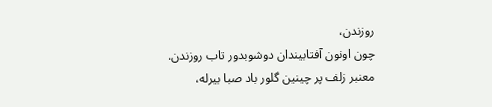روزندن،
چون اونون آفتابیندان دوشوبدور تاب روزندن.
معنبر زلف پر چینین گلور باد صبا بیرله،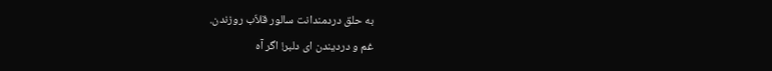به حلق دردمندانت سالور قلاّب روزندن.
غم و دردیندن ای دلبر! اگر آه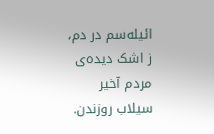ائیله‌سم در دم،
ز اشک دیده‌ی مردم آخیر سیلاب روزندن.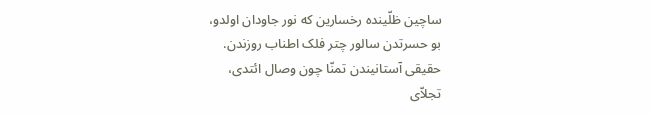ساچین ظلّینده رخسارین که نور جاودان اولدو،
بو حسرتدن سالور چتر فلک اطناب روزندن.
حقیقی آستانیندن تمنّا چون وصال ائتدی،
تجلاّی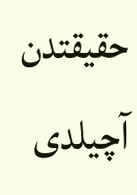حقیقتدن آچیلدی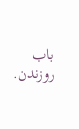باب روزندن.